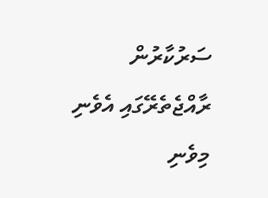ސަރުކާރުން ރާއްޖެތެރޭގައި އެވެނި މިވެނި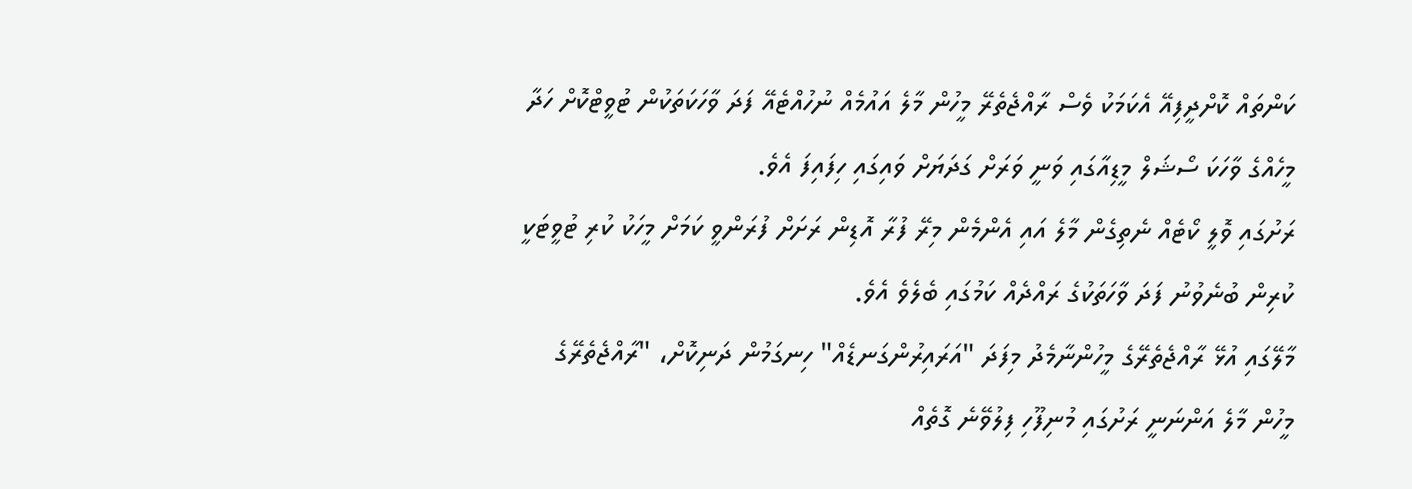ކަންތައް ކޮށްދީފިއޭ އެކަމަކު ވެސް ރާއްޖެތެރޭ މީހުން މާލެ އައުމެއް ނުހުއްޓެއޭ ފަދަ ވާހަކަތަކުން ޓުވީޓްކޮށް ހަދާ މީހެއްގެ ވާހަކަ ސޯޝަލް މީޑިއާގައި ވަނީ ވަރަށް ގަދަޔަށް ވައިގައި ހިފައިފަ އެވެ.
ރަށުގައި ވޮލީ ކޯޓެއް ނެތިގެން މާލެ އައި އެންމެން މިރޭ ފުރާ އޮޑިން ރަށަށް ފުރަންވީ ކަމަށް މީހަކު ކުރި ޓުވީޓަކީ ކުރިން ބުނެވުނު ފަދަ ވާހަތަކުގެ ރައްދެއް ކަމުގައި ބެލެވެ އެވެ.
މާލޭގައި އުޅޭ ރާއްޖެތެރޭގެ މީހުންނާމެދު މިފަދަ "އަރައިރުންގަނޑެއް" ހިނގަމުން ދަނިކޮށް، "ރާއްޖެތެރޭގެ މީހުން މާލެ އަންނަނީ ރަށުގައި މުނިފޫހި ފިލުވޭނެ ގޮތެއް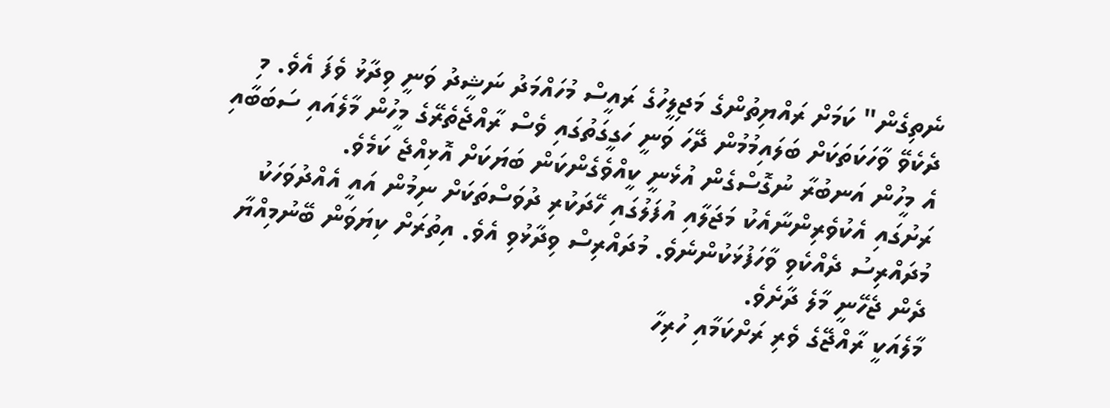ނެތިގެން" ކަމަށް ރައްޔިތުންގެ މަޖިލީހުގެ ރައީސް މުހައްމަދު ނަޝީދު ވަނީ ވިދާޅު ވެފަ އެވެ. މި ދެކެވޭ ވާހަކަތަކަށް ބަލައިމުމުން ދޭހަ ވަނީ ހަގީގަތުގައި ވެސް ރާއްޖެތެރޭގެ މީހުން މާލެއައި ސަބަބާއި އެ މީހުން އަނބުރާ ނުގޮސްގެން އުޅެނީ ކީއްވެގެންކަން ބަޔަކަށް އޮޅިއްޖެ ކަމެވެ.
ރަށުގައި އެކުވެރިންނާއެކު މަޖަލާއި އުފަލުގައި ހޭދަކުރި ދުވަސްތަކަށް ނިމުން އައީ އެއްދުވަހަކު މުދައްރިސު ދެއްކެވި ވާހަފުޅަކުންނެވެ. މުދައްރިސް ވިދާޅުވި އެވެ. އިތުރަށް ކިޔަވަން ބޭނުމިއްޔާ ދެން ޖެހޭނީ މާލެ ދާށެވެ.
މާލެއަކީ ރާއްޖޭގެ ވެރި ރަށްކަމާއި ހުރިހާ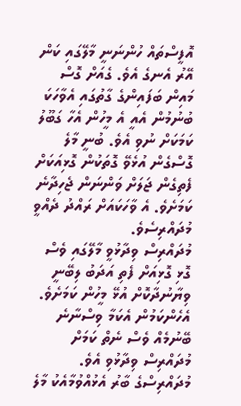އޮފީސްތައް ހުންނަނީ މާލޭގައި ކަން އޭރު އެނގެ އެވެ. ގެއަށް ގޮސް މައިން ބަފައިންގެ ގާތުގައި އެވާހަކަ ބުނުމުން އެއީ އެ މީހުން އެހާ ގަބޫލު ކަމަކަށް ނުވި އެވެ. ބުނީ މާލެ ގޮސްގެން އުޅެވޭ ގޮތަކުން ގޮޅިއަކަށް ފެތިގެން ޖަލަށް ވަންނަން ޖެހިދާނެ ކަމަށެވެ. އެ ވާހަކައަށް ރައްދު ދެއްވީ މުދައްރިސެވެ.
މުދައްރިސް ވިދާޅުވީ މާލޭގައި ވެސް ގޮޅި ގޮޅިއަށް ފެތި އަދަބު ލިބޭނީ ވިޔާނުދާކޮށް އުޅޭ މީހުން ކަމަށެވެ. އެހެންކަމުން އެކަމާ ވިސްނާނެ ބޭނުމެއް ވެސް ނެތް ކަމަށް މުދައްރިސް ވިދާޅުވި އެވެ.
މުދައްރިސްގެ ބާރު އެޅުއްވުމާއެކު މާލެ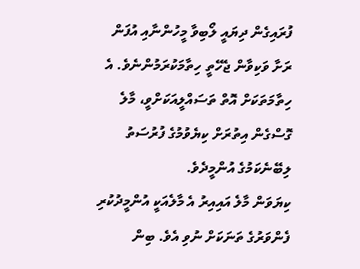ފުރައިގެން ދިޔައީ ލޯބިވާ މީހުންނާއި އުފަން ރަށާ ވަކިވާން ޖެހޭތީ ހިތާމަކުރަމުންނެވެ. އެ ހިތާމަތަކަށް އޮތް ތަސައްލީއަކަށްވީ، މާލެ ގޮސްގެން އިތުރަށް ކިޔެވުމުގެ ފުރުސަތު ލިބޭނެކަމުގެ އުންމީދެވެ.
ކިޔަވަން މާލެ އައިއިރު އެ މާލެއަކީ އުންމީދުކުރި ފެންވަރުގެ ތަނަކަށް ނުވި އެވެ. ބިން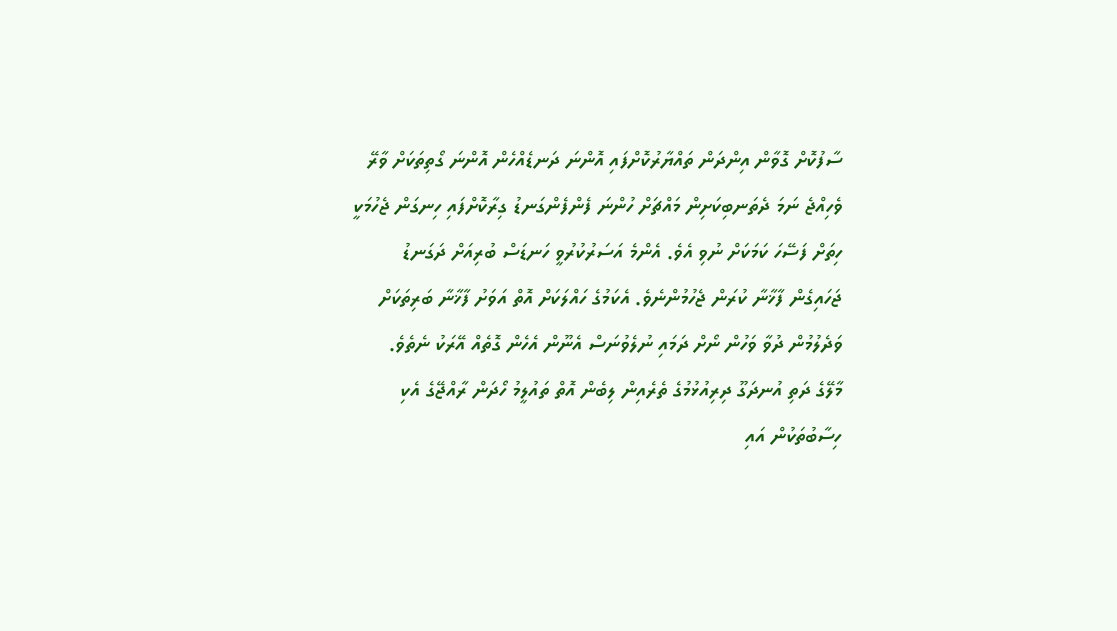ސާފުކޮށް ގޮވާން އިންދަން ތައްޔާރުކޮށްފައި އޮންނަ ދަނޑެއްހެން އޮންނަ ގޯތިތަކަށް ވާރޭ ވެހިއްޖެ ނަމަ ދެތަނބިކަށިން މައްޗަށް ހުންނަ ފެންފެންގަނޑު ގިރާކޮށްފައި ހިނގަން ޖެހުމަކީ ހިތަށް ފަސޭހަ ކަމަކަށް ނުވި އެވެ. އެންމެ އަސަރުކުރުވީ ހަނޑަސް ބުރިއަށް ދަގަނޑު ޖަހައިގެން ފާޚާނާ ކުރަން ޖެހުމުންނެވެ. އެކަމުގެ ހައްލަކަށް އޮތް އަވަށު ފާޚާނާ ބަރިތަކަށް ވަދެލުމުން ދުވާ ވަހުން ނޯށް ދަމައި ނުލެވުނަސް އެނޫން އެހެން ގޮތެއް އޭރަކު ނެތެވެ.
މާލޭގެ ދަތި އުނދަގޫ ދިރިއުޅުމުގެ ތެރެއިން ލިބެން އޮތް ތައުލީމު ހޯދަން ރާއްޖޭގެ އެކި ހިސާބުތަކުން އައި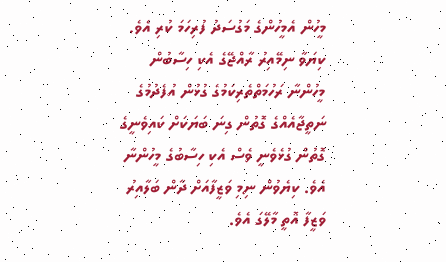މީހުން އެމީހުންގެ މަގުސަދު ފުރިހަމަ ކުރި އެވެ. ކިޔަވާ ނިމޭއިރު ރާއްޖޭގެ އެކި ހިސާބުން މީހުންނާ ރަހުމަތްތެރިކަމުގެ ގުޅުން އުފެދުމުގެ ނަތީޖާއެއްގެ ގޮތުން ގިނަ ބަޔަކަށް ކައިވެނީގެ ގޮތުން ގުޅެވެނީ ވެސް އެކި ހިސާބުގެ މީހުންނާ އެވެ. ކިޔެވުން ނިމި ވަޒީފާއަށް ދާން ބަލާއިރު ވަޒީފާ އޮތީ މާލޭގަ އެވެ.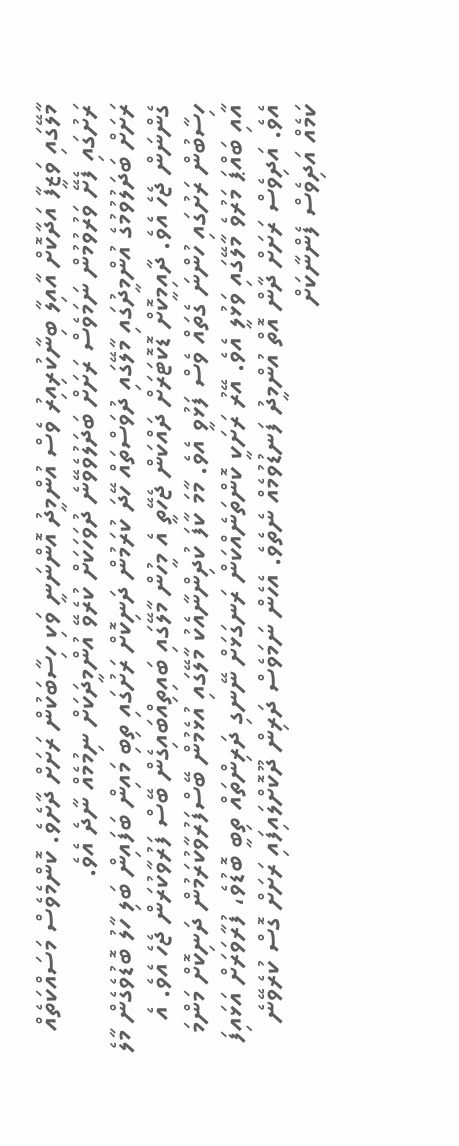މާލޭގައި ވަޒީފާ އަދާކޮށް އާއިލާ ބިނާކުރިއިރު ވެސް އުންމީދު އޮންނަނީ ވަކި ހިސާބަކުން ރަށަށް ދާށެވެ. ކޮންމެވެސް މަސައްކަތެއް ރަށުގައި ފެށޭ ވަރުވުމުން ނަމަވެސް ރަށަށް ބަދަލުވެވޭނެ ދުވަހަކަށް ކުރެވޭ އުންމީދަކަށް ނިމުމެއް ނާދެ އެވެ.
ރަށަށް ބަދަލުވުމުގެ އުންމީދުގައި މާލޭގައި ދުވަސްތައް ހޭދަ ކުރަމުން ދަނިކޮށް ރަށުގައި ތިބި މައިން ބަފައިން ބަލި ހާލު ބޮޑުވެގެން މާލެ ގެންނަން ޖެހެ އެވެ. ދާއިމީކޮށް ޑޮކޮޓަރަށް ދައްކަން ޖެހޭތީ އެ މީހުން މާލޭގައި ބައިތިއްބައިގެން ބޭސް ފަރުވާކުރަން ޖެހެ އެވެ. އެ ހިސާބުން ރަށުގައި ހުންނަ ގެތައް ވެސް ފަޅުވީ އެވެ. މާމަ ކާފަ ކުދިންނާއެކު މާލޭގައި އުޅެމުން ބޭސްފަރުވާކުރަމުން ދަނިކޮށް މަންމަ އާއި ބައްޕަ މަރުވެ މާލޭގައި ވަޅުލީ އެވެ. އޭރު ރަށަކީ ކޮންތަނެއްކަން ރަނގަޅަށް ނޭނގި ދަރިންތައް ތިބީ ބޮޑުވެ، ފުރާވަރަށް އަޅައިފަ އެވެ. އަދިވެސް ރަށަށް ދާން އޮތް އުންމީދު ފަނޑުވުމެއް ނެތެވެ. އެހެން ނަމަވެސް ދަރިން ދޫކޮށްލައިފައި ރަށަށް ގޮސް ކުރެވޭނެ ކަމެއް އަދިވެސް ފެންނާކަށް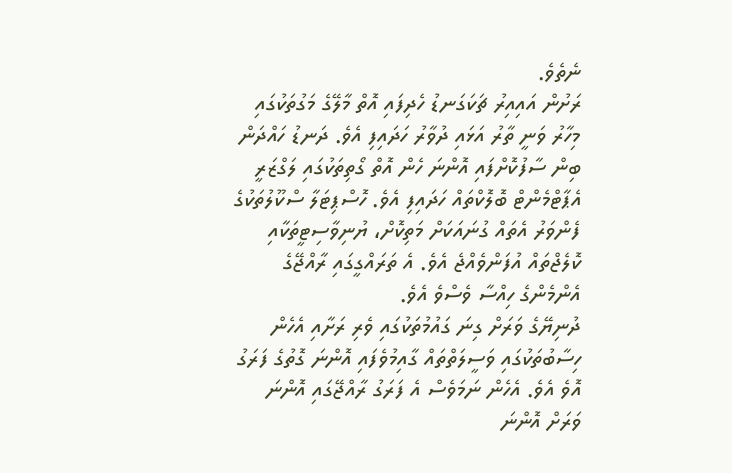ނެތެވެ.
ރަށުން އައިއިރު ޗަކަގަނޑު ހެދިފައި އޮތް މާލޭގެ މަގުތަކުގައި މިހާރު ވަނީ ތާރު އަޅައި ދުވާރު ހަދައިފި އެވެ. ދަނޑު ހައްދަން ބިން ސާފުކޮށްފައި އޮންނަ ހެން އޮތް ގޯތިތަކުގައި ލަގްޒަރީ އެޕާޓްމެންޓް ބޮލޮކްތައް ހަދައިފި އެވެ. ހޮސްޕިޓަލާ ސްކޫލުތަކުގެ ފެންވަރު އެތައް ގުނައަކަށް މަތިކޮށް، ޔުނިވާސިޓީތަކާއި ކޮލެޖްތައް އުފަންވެއްޖެ އެވެ. އެ ތަރައްގީގައި ރާއްޖޭގެ އެންމެންގެ ހިއްސާ ވެސްވެ އެވެ.
ދުނިޔޭގެ ވަރަށް ގިނަ ގައުމުތަކުގައި ވެރި ރަށާއި އެހެން ހިސާބުތަކުގައި ވަސީލަތްތައް ގާއިމުވެފައި އޮންނަ ގޮތުގެ ފަރަގު އޮވެ އެވެ. އެހެން ނަމަވެސް އެ ފަރަގު ރާއްޖޭގައި އޮންނަ ވަރަށް އޮންނަ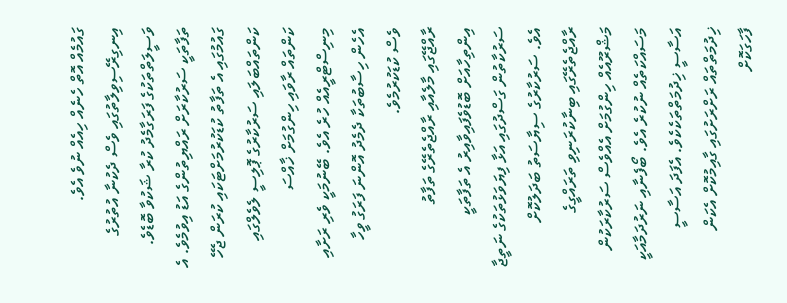ގައުމެއް އޮތް ހެނެއް ހިއެއް ނުވެ އެވެ. އިނގިރޭސިވިލާތުގައި ވެސް ދެކުނާ އުތުރުގެ ވަސީލަތްތަކުގެ ފަރަގާމެދު ކުރާ ޝަކުވާ ބޮޑެވެ. ތަފާތަކީ ސަރުކާރަށް ރައްޔިތުންގެ އަޑު އިވުމެވެ. އެ ގައުމުގައި އެ ތަފާތު ކުޑަކުރުމަށްޓަކައި ކުރަން ޖެހޭ ކަންތައްބަލައި ސަރުކާރުގެ ޕޮލިސީ ލެވެލްގައި ކަންތައް ރާވައި ހިންގުމަށް ޚާއްސަ މިނިސްޓްރީއެއް ހުރެ އެވެ. ބޭނުމަކީ ވެރި ރަށާއި އެހެން ހިސާބުތަކާ ދެމެދު އޮންނަ ފަރަގު ވީހާ ވެސް ކުޑަކުރުމެވެ.
ރާއްޖޭގައި މާލެއާއި ރާއްޖެތެރޭގެ ތަފާތު އިންތިހާއަށް ބޮޑުވެފައިވާއިރު އެ ތަފާތަކީ ސަރުކާތުން ގަސްދުގައި އަޅާ ފިޔަވަޅުތަކުގެ ނަތީޖާ އެވެ. ސަރުކާރުގެ ސިޔާސަތު ބަދަލުކޮށް ރާއްޖެތެރޭގައި ބިނާކުރަނިވި ތަރައްގީގެ މަޝްރޫއެއް ހިންގުމަށް އެއްވެސް ސަރުކާރަކުން މަސައްކަތެއް ނުކުރެ އެވެ. ބޯފެނާއި ނަރުދަމާއަކީ އަސާސީ ޚިދުމަތްތަކެކެވެ. އެފަދަ އަސާސީ ޚިދުމަތްތައް ރަށްރަށުގައި ގާއިމުކޮށް އެކަން ފާހަގަކޮށް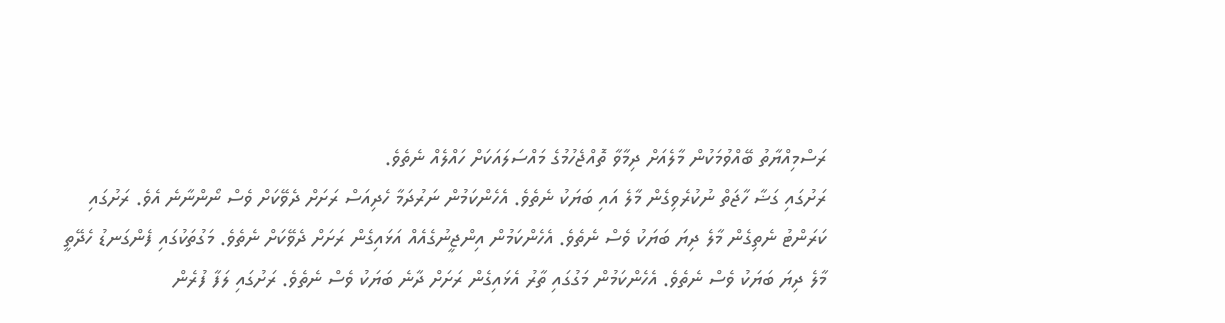ރަސްމިއްޔާތު ބޭއްވުމަކުން މާލެއަށް ދިމާވާ ތޮއްޖެހުމުގެ މައްސަލައަކަށް ހައްލެއް ނެތެވެ.
ރަށުގައި ގަޟާ ހާޖަތް ނުކުރެވިގެން މާލެ އައި ބަޔަކު ނެތެވެ. އެހެންކަމުން ނަރުދަމާ ހެދިއަސް ރަށަށް ދެވޭކަށް ވެސް ނޯންނާނެ އެވެ. ރަށުގައި ކަރަންޓު ނެތިގެން މާލެ ދިޔަ ބަޔަކު ވެސް ނެތެވެ. އެހެންކަމުން އިންޖީނުގެއެއް އަޅައިގެން ރަށަށް ދެވޭކަށް ނެތެވެ. މަގުތަކުގައި ފެންގަނޑު ހެދޭތީ މާލެ ދިޔަ ބަޔަކު ވެސް ނެތެވެ. އެހެންކަމުން މަގުގައި ތާރު އެޅައިގެން ރަށަށް ދާނެ ބަޔަކު ވެސް ނެތެވެ. ރަށުގައި ލަފާ ފުރެން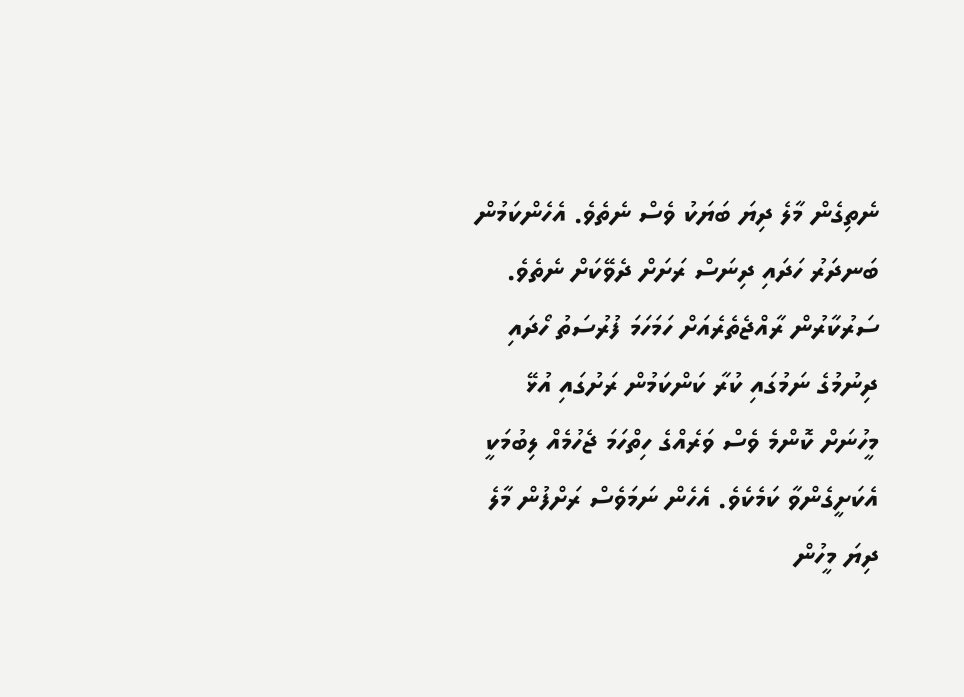ނެތިގެން މާލެ ދިޔަ ބަޔަކު ވެސް ނެތެވެ. އެހެންކަމުން ބަނދަރު ހަދައި ދިނަސް ރަށަށް ދެވޭކަށް ނެތެވެ.
ސަރުކާރުން ރާއްޖެތެރެއަށް ހަމަހަމަ ފުރުސަތު ހޯދައި ދިނުމުގެ ނަމުގައި ކުރާ ކަންކަމުން ރަށުގައި އުޅޭ މީހުނަށް ކޮންމެ ވެސް ވަރެއްގެ ހިތްހަމަ ޖެހުމެއް ލިބުމަކީ އެކަށީގެންވާ ކަމެކެވެ. އެހެން ނަމަވެސް ރަށްފުން މާލެ ދިޔަ މީހުން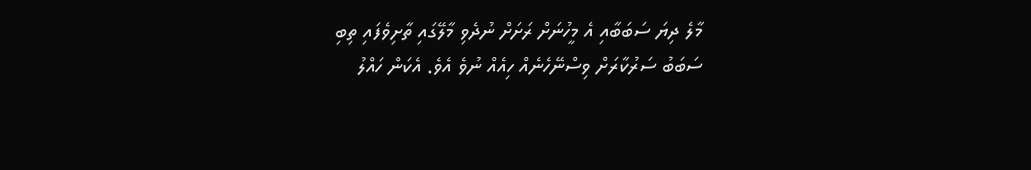މާލެ ދިޔަ ސަބަބާއި އެ މީހުނަށް ރަށަށް ނުދެވި މާލޭގައި ތާށިވެފައި ތިބި ސަބަބު ސަރުކާރަށް ވިސްނޭހެނެއް ހިއެއް ނުވެ އެވެ. އެކަން ހައްލު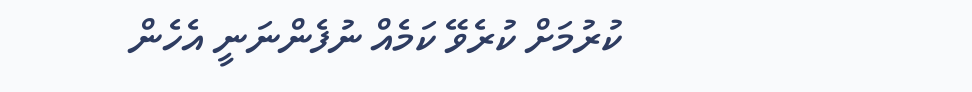ކުރުމަށް ކުރެވޭ ކަމެއް ނުފެންނަނީ އެހެން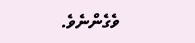ވެގެންނެވެ.